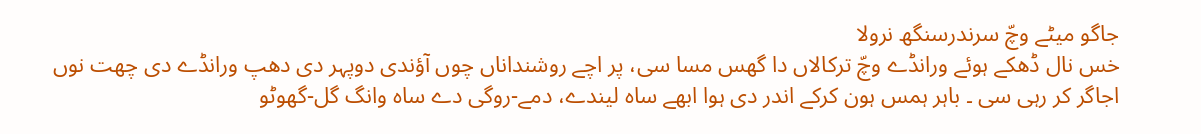جاگو میٹے وچّ سرندرسنگھ نرولا
خس نال ڈھکے ہوئے ورانڈے وچّ ترکالاں دا گھس مسا سی، پر اچے روشنداناں چوں آؤندی دوپہر دی دھپ ورانڈے دی چھت نوں اجاگر کر رہی سی ۔ باہر ہمس ہون کرکے اندر دی ہوا ابھے ساہ لیندے، دمے-روگی دے ساہ وانگ گل-گھوٹو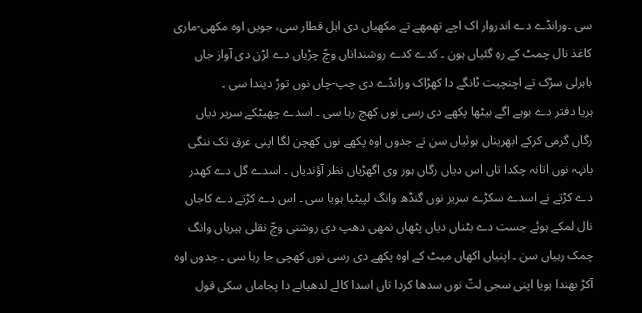سی ۔ورانڈے دے اندروار اک اچے تھمھے تے مکھیاں دی اہل قطار سی، جویں اوہ مکھی-ماری کاغذ نال چمٹ کے رہِ گئیاں ہون ۔ کدے کدے روشنداناں وچّ چڑیاں دے لڑن دی آواز جاں باہرلی سڑک تے اچنچیت ٹانگے دا کھڑاک ورانڈے دی چپ-چاں نوں توڑ دیندا سی ۔
ہریا دفتر دے بوہے اگے بیٹھا پکھے دی رسی نوں کھچ رہا سی ۔ اسدے چھیٹکے سریر دیاں رگاں گرمی کرکے ابھریناں ہوئیاں سن تے جدوں اوہ پکھے نوں کھچن لگا اپنی عرق تک ننگی بانہہ نوں اتانہ چکدا تاں اس دیاں رگاں ہور وی اگھڑیاں نظر آؤندیاں ۔ اسدے گل دے کھدر دے کڑتے نے اسدے سکڑے سریر نوں گنڈھ وانگ لپیٹیا ہویا سی ۔ اس دے کڑتے دے کاجاں نال لمکے ہوئے جست دے بٹناں دیاں پٹھاں نمھی دھپ دی روشنی وچّ نقلی ہیریاں وانگ چمک رہیاں سن ۔ اپنیاں اکھاں میٹ کے اوہ پکھے دی رسی نوں کھچی جا رہا سی ۔ جدوں اوہ آکڑ بھندا ہویا اپنی سجی لتّ نوں سدھا کردا تاں اسدا کالے لدھیانے دا پجاماں سکی قول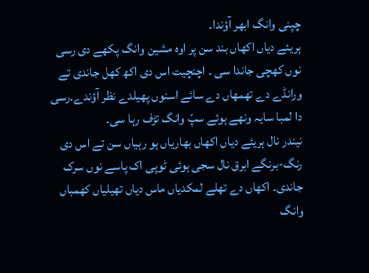چپنی وانگ ابھر آؤندا۔
ہریئے دیاں اکھاں بند سن پر اوہ مشین وانگ پکھے دی رسی نوں کھچی جاندا سی ۔ اچنچیت اس دی اکھ کھل جاندی تے ورانڈے دے تھمھاں دے سائے اسنوں پھیلدے نظر آؤندے۔رسی دا لمبا سایہ ونھے ہوئے سپّ وانگ تڑف رہا سی۔
نیندر نال ہریئے دیاں اکھاں بھاریاں ہو رہیاں سن تے اس دی رنگ-برنگے ابرق نال سجی ہوئی ٹوپی اک پاسے نوں سرک جاندی۔ اکھاں دے تھلے لمکدیاں ماس دیاں تھیلیاں کھمباں وانگ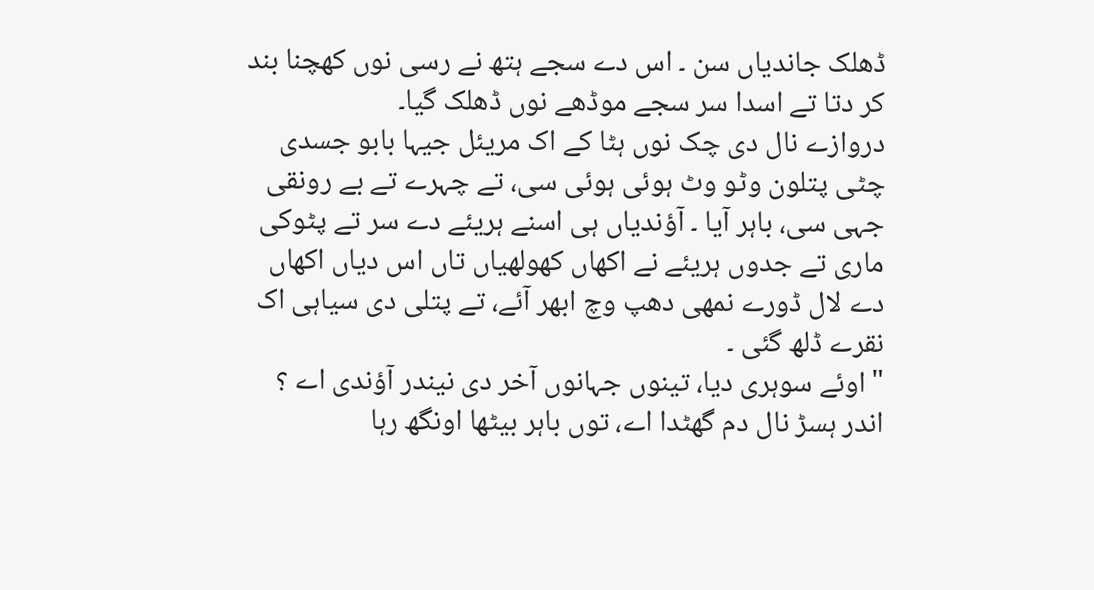ڈھلک جاندیاں سن ۔ اس دے سجے ہتھ نے رسی نوں کھچنا بند کر دتا تے اسدا سر سجے موڈھے نوں ڈھلک گیا۔
دروازے نال دی چک نوں ہٹا کے اک مریئل جیہا بابو جسدی چٹی پتلون وٹو وٹ ہوئی ہوئی سی، تے چہرے تے بے رونقی جہی سی، باہر آیا ۔ آؤندیاں ہی اسنے ہریئے دے سر تے پٹوکی ماری تے جدوں ہریئے نے اکھاں کھولھیاں تاں اس دیاں اکھاں دے لال ڈورے نمھی دھپ وچ ابھر آئے، تے پتلی دی سیاہی اک نقرے ڈلھ گئی ۔
"اوئے سوہری دیا، تینوں جہانوں آخر دی نیندر آؤندی اے ؟ اندر ہسڑ نال دم گھٹدا اے، توں باہر بیٹھا اونگھ رہا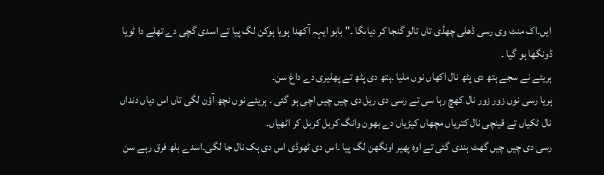ایں۔اک منٹ وی رسی ڈھلی چھڈی تاں تالو گنجا کر دیاںگا ۔" بابو ایہہ آکھدا ہویا ہوکن لگ پیا تے اسدی گچی دے تھلے دا ٹویا ڈونگھا ہو گیا ۔
ہریئے نے سجے ہتھ دی پٹھ نال اکھاں نوں ملیا ۔ہتھ دی پٹھ تے پھلیری دے داغ سن۔
ہریا رسی نوں زور زور نال کھچ رہا سی تے رسی دی ریل دی چیں چیں اچی ہو گئی ۔ ہریئے نوں نچھ آؤن لگی تاں اس دیاں دنداں نال ٹکیاں تے قینچی نال کتریاں مچھاں کیڑیاں دے بھون وانگ کربل کربل کر اٹھیاں۔
رسی دی چیں چیں گھٹ ہندی گئی تے اوہ پھیر اونگھن لگ پیا ۔اس دی ٹھوڈی اس دی ہک نال جا لگی۔اسدے بلھ فرق رہے سن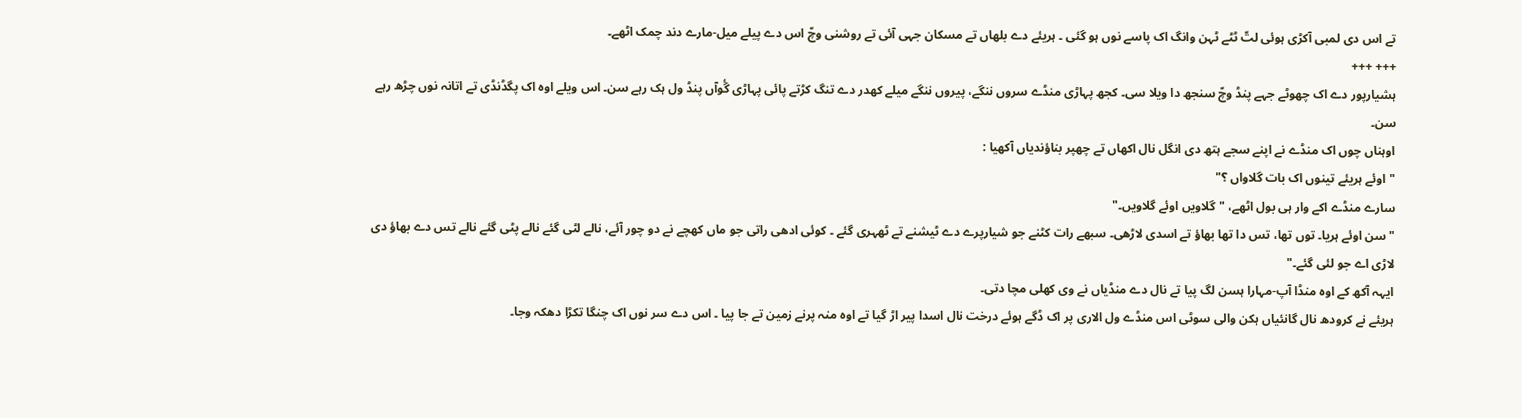تے اس دی لمبی آکڑی ہوئی لتّ ٹٹے ٹہن وانگ اک پاسے نوں ہو گئی ۔ ہریئے دے بلھاں تے مسکان جہی آئی تے روشنی وچّ اس دے پیلے میل-مارے دند چمک اٹھے۔
+++ +++
ہشیارپور دے اک چھوٹے جہے پنڈ وچّ سنجھ دا ویلا سی۔ کجھ پہاڑی منڈے سروں ننگے، پیروں ننگے میلے کھدر دے تنگ کڑتے پائی پہاڑی گٔوآں پنڈ ول ہک رہے سن۔ اس ویلے اوہ اک پگڈنڈی تے اتانہ نوں چڑھ رہے سن۔
اوہناں چوں اک منڈے نے اپنے سجے ہتھ دی انگل نال اکھاں تے چھپر بناؤندیاں آکھیا :
"اوئے ہریئے تینوں اک بات گلاواں ؟"
سارے منڈے اکے وار ہی بول اٹھے، "گلاویں اوئے گلاویں۔"
"سن اوئے ہریا۔ توں تھا، تس دا تھا بھاؤ تے اسدی لاڑھی۔ سبھے رات کٹنے جو شیارپرے دے ٹیشنے تے ٹھہری گئے ۔ کوئی ادھی راتی جو ماں کھچے نے دو چور آئے، نالے لٹی گئے نالے پٹی گئے نالے تس دے بھاؤ دی لاڑی اے جو لئی گئے۔"
ایہہ آکھ کے اوہ منڈا آپ-مہارا ہسن لگ پیا تے نال دے منڈیاں نے وی کھلی مچا دتی۔
ہریئے نے کرودھ نال گانئیاں ہکن والی سوٹی اس منڈے ول الاری پر اک ڈگے ہوئے درخت نال اسدا پیر اڑ گیا تے اوہ منہ پرنے زمین تے جا پیا ۔ اس دے سر نوں اک چنگا تکڑا دھکہ وجا۔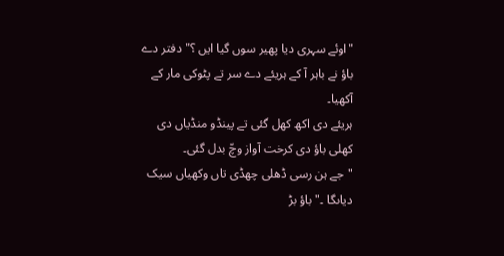"اوئے سہری دیا پھیر سوں گیا ایں ؟" دفتر دے باؤ نے باہر آ کے ہریئے دے سر تے پٹوکی مار کے آکھیا۔
ہریئے دی اکھ کھل گئی تے پینڈو منڈیاں دی کھلی باؤ دی کرخت آواز وچّ بدل گئی۔
"جے ہن رسی ڈھلی چھڈی تاں وکھیاں سیک دیاںگا ۔" باؤ بڑ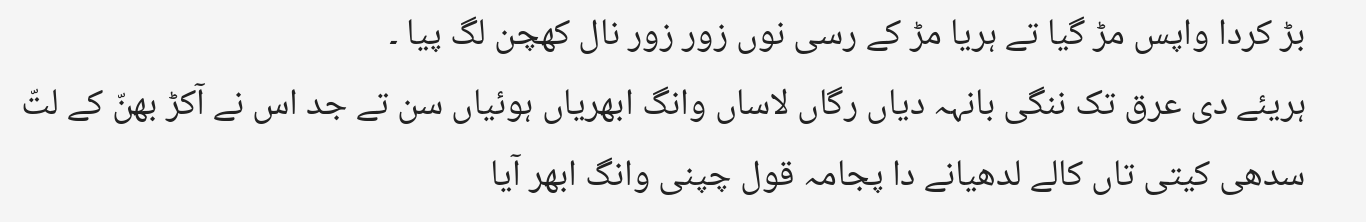بڑ کردا واپس مڑ گیا تے ہریا مڑ کے رسی نوں زور زور نال کھچن لگ پیا ۔
ہریئے دی عرق تک ننگی بانہہ دیاں رگاں لاساں وانگ ابھریاں ہوئیاں سن تے جد اس نے آکڑ بھنّ کے لتّ سدھی کیتی تاں کالے لدھیانے دا پجامہ قول چپنی وانگ ابھر آیا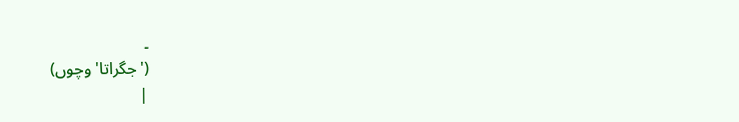۔
('جگراتا' وچوں)
|